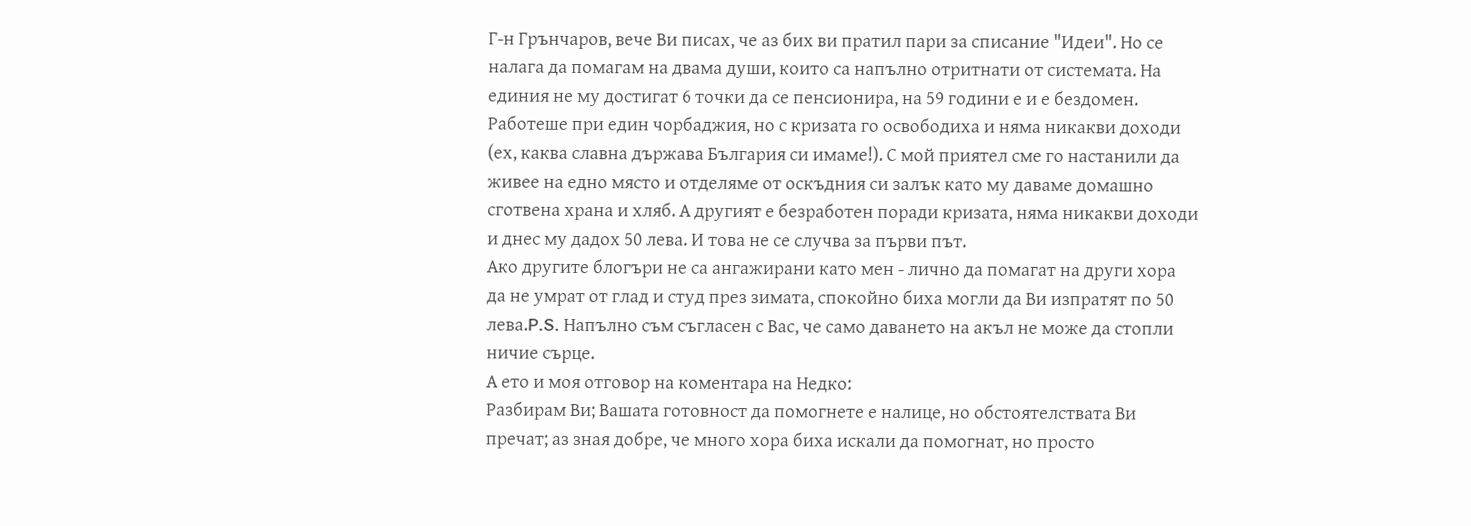Г-н Грънчаров, вече Ви писах, че аз бих ви пратил пари за списание "Идеи". Но се налага да помагам на двама души, които са напълно отритнати от системата. На единия не му достигат 6 точки да се пенсионира, на 59 години е и е бездомен. Работеше при един чорбаджия, но с кризата го освободиха и няма никакви доходи (ех, каква славна държава България си имаме!). С мой приятел сме го настанили да живее на едно място и отделяме от оскъдния си залък като му даваме домашно сготвена храна и хляб. А другият е безработен поради кризата, няма никакви доходи и днес му дадох 50 лева. И това не се случва за първи път.
Ако другите блогъри не са ангажирани като мен - лично да помагат на други хора да не умрат от глад и студ през зимата, спокойно биха могли да Ви изпратят по 50 лева.P.S. Напълно съм съгласен с Вас, че само даването на акъл не може да стопли ничие сърце.
А ето и моя отговор на коментара на Недко:
Разбирам Ви; Вашата готовност да помогнете е налице, но обстоятелствата Ви пречат; аз зная добре, че много хора биха искали да помогнат, но просто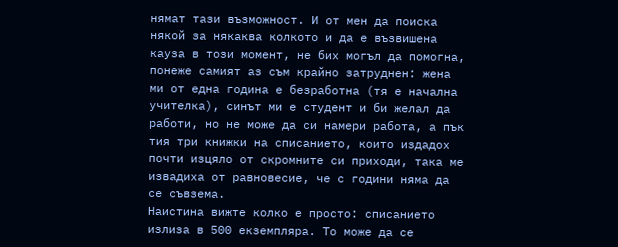нямат тази възможност. И от мен да поиска някой за някаква колкото и да е възвишена кауза в този момент, не бих могъл да помогна, понеже самият аз съм крайно затруднен: жена ми от една година е безработна (тя е начална учителка), синът ми е студент и би желал да работи, но не може да си намери работа, а пък тия три книжки на списанието, които издадох почти изцяло от скромните си приходи, така ме извадиха от равновесие, че с години няма да се съвзема.
Наистина вижте колко е просто: списанието излиза в 500 екземпляра. То може да се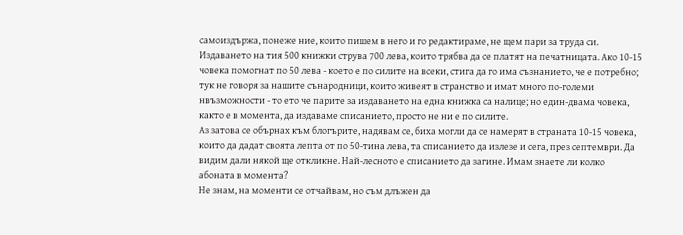самоиздържа, понеже ние, които пишем в него и го редактираме, не щем пари за труда си. Издаването на тия 500 книжки струва 700 лева, които трябва да се платят на печатницата. Ако 10-15 човека помогнат по 50 лева - което е по силите на всеки, стига да го има съзнанието, че е потребно; тук не говоря за нашите сънародници, които живеят в странство и имат много по-големи нвъзможности - то ето че парите за издаването на една книжка са налице; но един-двама човека, както е в момента, да издаваме списанието, просто не ни е по силите.
Аз затова се обърнах към блогърите, надявам се, биха могли да се намерят в страната 10-15 човека, които да дадат своята лепта от по 50-тина лева, та списанието да излезе и сега, през септември. Да видим дали някой ще откликне. Най-лесното е списанието да загине. Имам знаете ли колко абоната в момента?
Не знам, на моменти се отчайвам, но съм длъжен да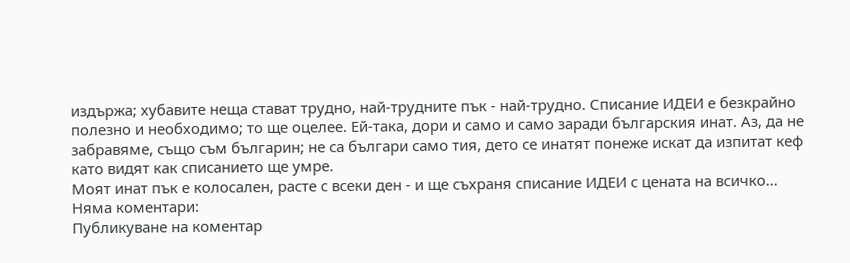издържа; хубавите неща стават трудно, най-трудните пък - най-трудно. Списание ИДЕИ е безкрайно полезно и необходимо; то ще оцелее. Ей-така, дори и само и само заради българския инат. Аз, да не забравяме, също съм българин; не са българи само тия, дето се инатят понеже искат да изпитат кеф като видят как списанието ще умре.
Моят инат пък е колосален, расте с всеки ден - и ще съхраня списание ИДЕИ с цената на всичко...
Няма коментари:
Публикуване на коментар